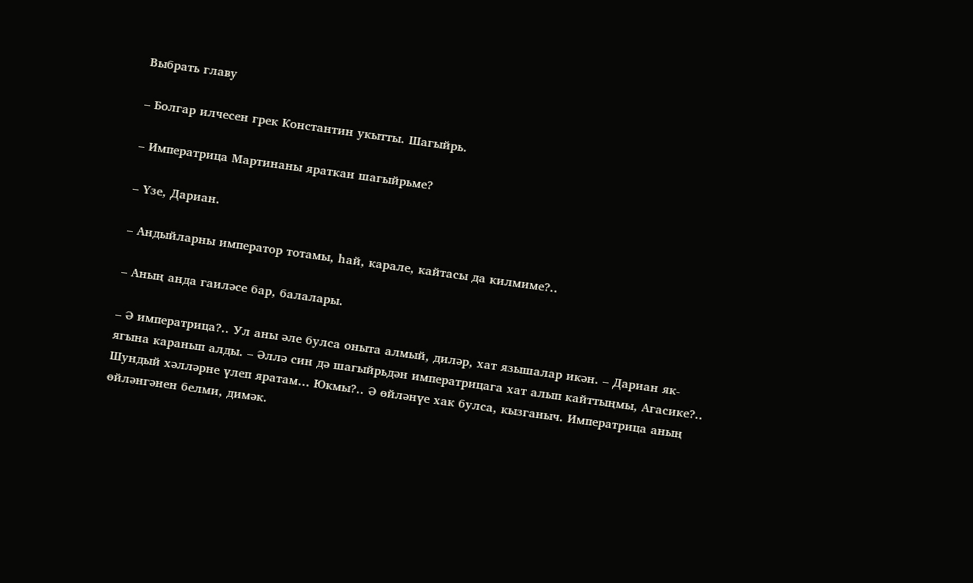Выбрать главу

– Болгар илчесен грек Константин укытты. Шагыйрь.

– Императрица Мартинаны яраткан шагыйрьме?

– Үзе, Дариан.

– Андыйларны император тотамы, һай, карале, кайтасы да килмиме?..

– Аның анда гаиләсе бар, балалары.

– Ә императрица?.. Ул аны әле булса оныта алмый, диләр, хат язышалар икән. – Дариан як-ягына каранып алды. – Әллә син дә шагыйрьдән императрицага хат алып кайттыңмы, Агасике?.. Шундый хәлләрне үлеп яратам… Юкмы?.. Ә өйләнүе хак булса, кызганыч. Императрица аның өйләнгәнен белми, димәк.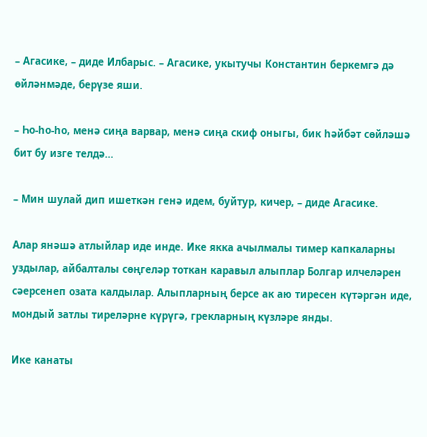– Агасике, – диде Илбарыс. – Агасике, укытучы Константин беркемгә дә өйләнмәде, берүзе яши.

– Һо-һо-һо, менә сиңа варвар, менә сиңа скиф оныгы, бик һәйбәт сөйләшә бит бу изге телдә…

– Мин шулай дип ишеткән генә идем, буйтур, кичер, – диде Агасике.

Алар янәшә атлыйлар иде инде. Ике якка ачылмалы тимер капкаларны уздылар, айбалталы сөңгеләр тоткан каравыл алыплар Болгар илчеләрен сәерсенеп озата калдылар. Алыпларның берсе ак аю тиресен күтәргән иде, мондый затлы тиреләрне күрүгә, грекларның күзләре янды.

Ике канаты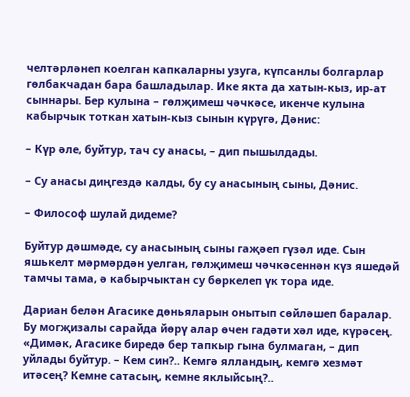челтәрләнеп коелган капкаларны узуга, күпсанлы болгарлар гөлбакчадан бара башладылар. Ике якта да хатын-кыз, ир-ат сыннары. Бер кулына – гөлҗимеш чәчкәсе, икенче кулына кабырчык тоткан хатын-кыз сынын күрүгә, Дәнис:

– Күр әле, буйтур, тач су анасы, – дип пышылдады.

– Су анасы диңгездә калды, бу су анасының сыны, Дәнис.

– Философ шулай дидеме?

Буйтур дәшмәде, су анасының сыны гаҗәеп гүзәл иде. Сын яшькелт мәрмәрдән уелган, гөлҗимеш чәчкәсеннән күз яшедәй тамчы тама, ә кабырчыктан су бөркелеп үк тора иде.

Дариан белән Агасике дөньяларын онытып сөйләшеп баралар. Бу могҗизалы сарайда йөрү алар өчен гадәти хәл иде, күрәсең. «Димәк, Агасике биредә бер тапкыр гына булмаган, – дип уйлады буйтур. – Кем син?.. Кемгә ялландың, кемгә хезмәт итәсең? Кемне сатасың, кемне яклыйсың?..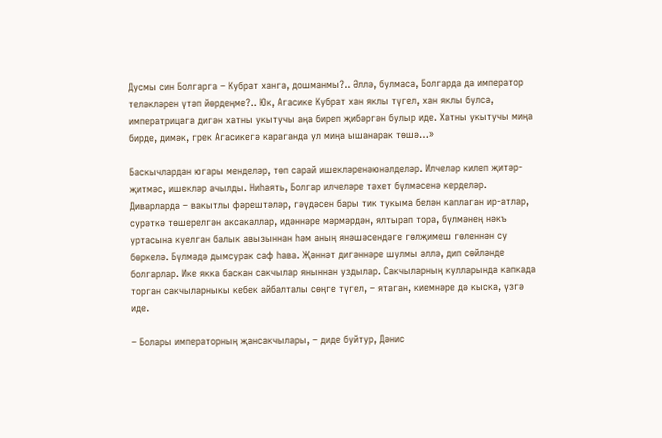Дусмы син Болгарга – Кубрат ханга, дошманмы?.. Әллә, булмаса, Болгарда да император теләкләрен үтәп йөрдеңме?.. Юк, Агасике Кубрат хан яклы түгел, хан яклы булса, императрицага дигән хатны укытучы аңа биреп җибәргән булыр иде. Хатны укытучы миңа бирде, димәк, грек Агасикегә караганда ул миңа ышанарак төшә…»

Баскычлардан югары менделәр, төп сарай ишекләренәюнәлделәр. Илчеләр килеп җитәр-җитмәс, ишекләр ачылды. Ниһаять, Болгар илчеләре тәхет бүлмәсенә керделәр. Диварларда – вакытлы фәрештәләр, гәүдәсен бары тик тукыма белән каплаган ир-атлар, сурәткә төшерелгән аксакаллар, идәннәре мәрмәрдән, ялтырап тора, бүлмәнең нәкъ уртасына куелган балык авызыннан һәм аның янәшәсендәге гөлҗимеш гөленнән су бөркелә. Бүлмәдә дымсурак саф һава. Җәннәт дигәннәре шулмы әллә, дип сөйләнде болгарлар. Ике якка баскан сакчылар яныннан уздылар. Сакчыларның кулларында капкада торган сакчыларныкы кебек айбалталы сөңге түгел, – ятаган, киемнәре дә кыска, үзгә иде.

– Болары императорның җансакчылары, – диде буйтур, Дәнис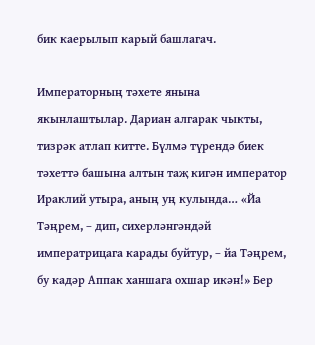бик каерылып карый башлагач.

Императорның тәхете янына якынлаштылар. Дариан алгарак чыкты, тизрәк атлап китте. Бүлмә түрендә биек тәхеттә башына алтын таҗ кигән император Ираклий утыра, аның уң кулында… «Йа Тәңрем, – дип, сихерләнгәндәй императрицага карады буйтур, – йа Тәңрем, бу кадәр Аппак ханшага охшар икән!» Бер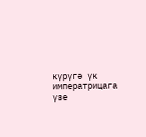күрүгә үк императрицага үзе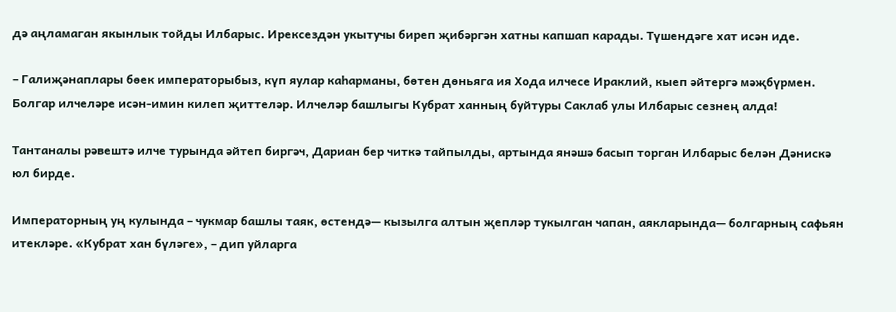дә аңламаган якынлык тойды Илбарыс. Ирексездән укытучы биреп җибәргән хатны капшап карады. Түшендәге хат исән иде.

– Галиҗәнаплары бөек императорыбыз, күп яулар каһарманы, бөтен дөньяга ия Хода илчесе Ираклий, кыеп әйтергә мәҗбүрмен. Болгар илчеләре исән-имин килеп җиттеләр. Илчеләр башлыгы Кубрат ханның буйтуры Саклаб улы Илбарыс сезнең алда!

Тантаналы рәвештә илче турында әйтеп биргәч, Дариан бер читкә тайпылды, артында янәшә басып торган Илбарыс белән Дәнискә юл бирде.

Императорның уң кулында – чукмар башлы таяк, өстендә— кызылга алтын җепләр тукылган чапан, аякларында— болгарның сафьян итекләре. «Кубрат хан бүләге», – дип уйларга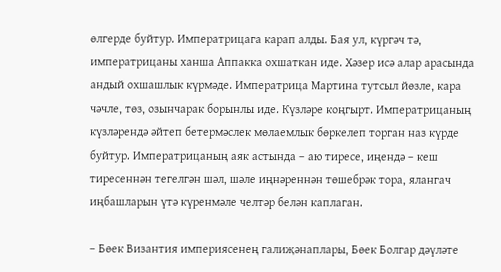өлгерде буйтур. Императрицага карап алды. Бая ул, күргәч тә, императрицаны ханша Аппакка охшаткан иде. Хәзер исә алар арасында андый охшашлык күрмәде. Императрица Мартина тутсыл йөзле, кара чәчле, төз, озынчарак борынлы иде. Күзләре коңгырт. Императрицаның күзләрендә әйтеп бетермәслек мөлаемлык бөркелеп торган наз күрде буйтур. Императрицаның аяк астында – аю тиресе, иңендә – кеш тиресеннән тегелгән шәл, шәле иңнәреннән төшебрәк тора, ялангач иңбашларын үтә күренмәле челтәр белән каплаган.

– Бөек Византия империясенең галиҗәнаплары, Бөек Болгар дәүләте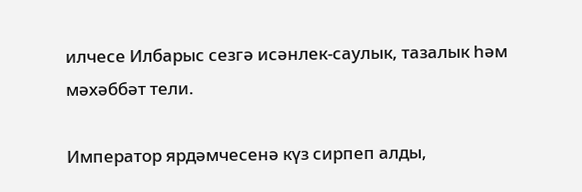илчесе Илбарыс сезгә исәнлек-саулык, тазалык һәм мәхәббәт тели.

Император ярдәмчесенә күз сирпеп алды,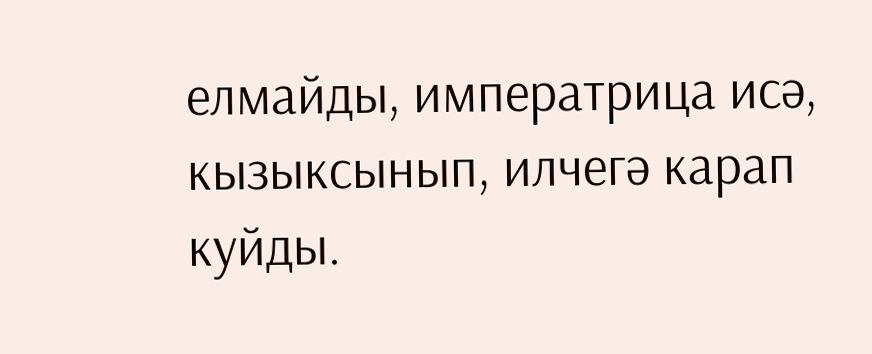елмайды, императрица исә, кызыксынып, илчегә карап куйды.